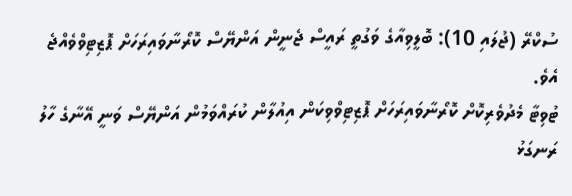ސުކްރޭ (ޖުލައި 10): ބޮލީވިއާގެ ވަގުތީ ރައީސް ޖެނީން އަންޔޭސް ކޮރޯނާވައިރަހަށް ޕޮޒިޓިވްވެއްޖެ އެވެ.
ޓުވިޓާ މެދުވެރިކޮށް ކޮރޯނާވައިރަހަށް ޕޮޒިޓިވްވިކަން އިއުލާން ކުރައްވަމުން އަންޔޭސް ވަނީ އޭނާގެ ހާލު ރަނގަޅު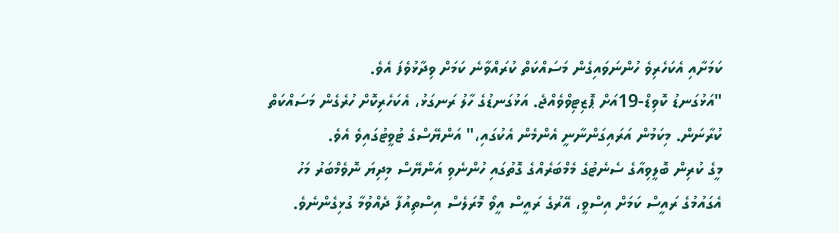ކަމަށާއި އެކަހެރިވެ ހުންނަވައިގެން މަސައްކަތް ކުރައްވާނެ ކަމަށް ވިދާޅުވެފަ އެވެ.
"އަޅުގަނޑު ކޮވިޑް-19އަށް ޕޮޒިޓިވްވެއްޖެ. އަޅުގަނޑުގެ ހާލު ރަނގަޅު، އެކަހެރިކޮށް ހުރެގެން މަސައްކަތް ކުރާނަން. މިކަމުން އަރައިގަންނާނީ އެންމެން އެކުގައި،" އަންޔޭސްގެ ޓުވީޓުގައިވެ އެވެ.
މީގެ ކުރިން ބޮލީވިއާގެ ސެނެޓުގެ މެމްބަރެއްގެ ގޮތުގައި ހުންނެވި އަންޔޭސް މިދިޔަ ނޮވެމްބަރު މަހު އެގައުމުގެ ރައީސް ކަމަށް އިސްވީ، އޭރުގެ ރައީސް އީވޯ މޮރަލެސް އިސްތިއުފާ ދެއްވުމާ ގުޅިގެންނެވެ.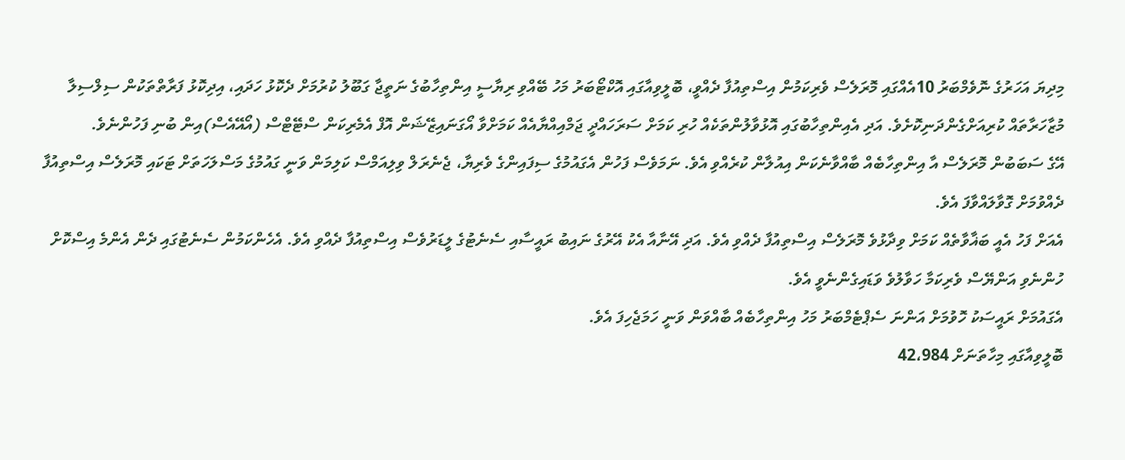މިދިޔަ އަހަރުގެ ނޮވެމްބަރު 10އެއްގައި މޮރަލެސް ވެރިކަމުން އިސްތިއުފާ ދެއްވީ، ބޮލީވިއާގައި އޮކްޓޯބަރު މަހު ބޭއްވި ރިޔާސީ އިންތިހާބުގެ ނަތީޖާ ގަބޫލު ކުރުމަށް ދެކޮޅު ހަދައި، އިދިކޮޅު ފަރާތްތަކުން ސިލްސިލާ މުޒާހަރާތައް ކުރިއަށްގެންދަނިކޮށެވެ. އަދި އެއިންތިހާބުގައި އޮޅުވާލުންތަކެއް ހުރި ކަމަށް ސަރަހައްދީ ޖަމްއިއްޔާއެއް ކަމަށްވާ އޯގަނައިޒޭޝަން އޮފް އެމެރިކަން ސްޓޭޓްސް (އޯއޭއެސް)އިން ބުނި ފަހުންނެވެ.
އޭގެ ސަބަބުން މޮރަލެސް އާ އިންތިހާބެއް ބާއްވާނެކަން އިއުލާން ކުރެއްވި އެވެ. ނަމަވެސް ފަހުން އެގައުމުގެ ސިފައިންގެ ވެރިޔާ، ޖެނެރަލް ވިލިއަމްސް ކަލިމަން ވަނީ ގައުމުގެ މަސްލަހަތަށް ޓަކައި މޮރަލެސް އިސްތިއުފާ ދެއްވުމަށް ގޮވާލައްވާފަ އެވެ.
އެއަށް ފަހު އެއީ ބަޣާވާތެއް ކަމަށް ވިދާޅުވެ މޮރަލެސް އިސްތިއުފާ ދެއްވި އެވެ. އަދި އޭނާއާ އެކު އޭރުގެ ނައިބު ރައީސާއި ސެނެޓުގެ ލީޑަރުވެސް އިސްތިއުފާ ދެއްވި އެވެ. އެހެންކަމުން ސެނެޓުގައި ދެން އެންމެ އިސްކޮށް ހުންނެވި އަންޔޭސް ވެރިކަމާ ހަވާލުވެ ވަޑައިގެންނެވީ އެވެ.
އެގައުމަށް ރައީސަކު ހޮވުމަށް އަންނަ ސެޕްޓެމްބަރު މަހު އިންތިހާބެއް ބާއްވަން ވަނީ ހަމަޖެހިފަ އެވެ.
ބޮލީވިއާގައި މިހާތަނަށް 42،984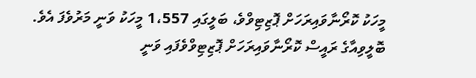މީހަކު ކޮރޯނާވައިރަހަށް ޕޮޒިޓިވްވެ، ބަލީގައި 1،557 މީހަކު ވަނީ މަރުވެފަ އެވެ.
ބޮލީވިއާގެ ރައީސް ކޮރޯނާވައިރަހަށް ޕޮޒިޓިވްވެފައި ވަނީ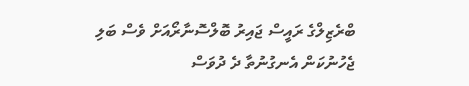ބްރެޒިލްގެ ރައީސް ޖައިރު ބޮލްސޮނާރޯއަށް ވެސް ބަލި ޖެހުނުކަން އެނގުނުތާ ދެ ދުވަސް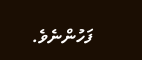ފަހުންނެވެ.